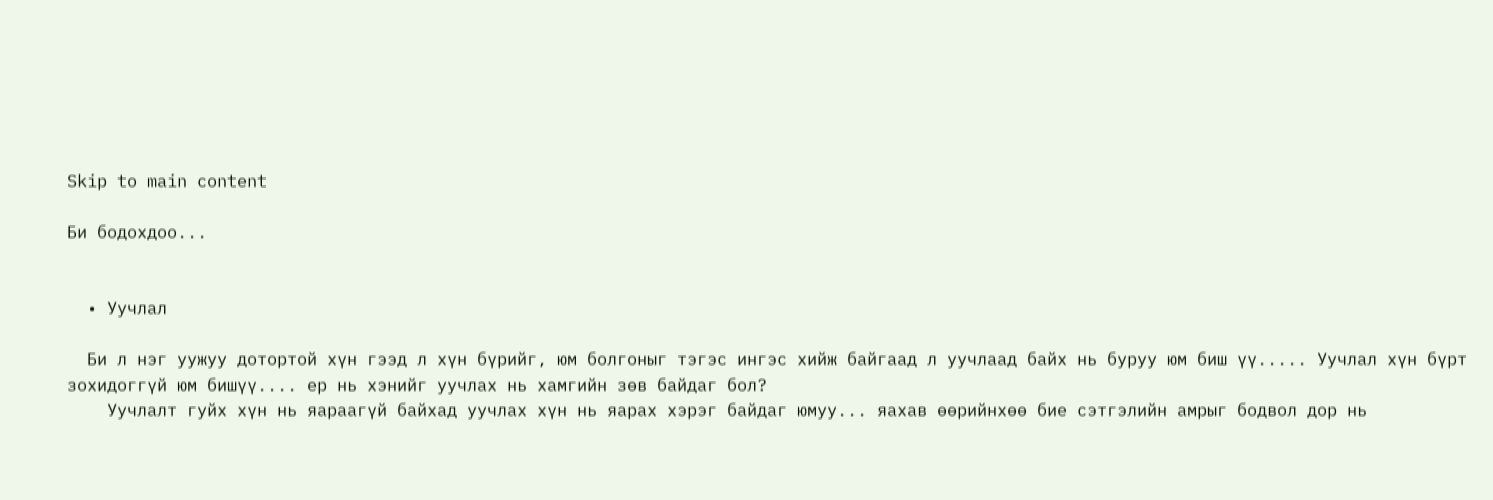Skip to main content

Би бодохдоо...


  • Уучлал

  Би л нэг уужуу дотортой хүн гээд л хүн бүрийг, юм болгоныг тэгэс ингэс хийж байгаад л уучлаад байх нь буруу юм биш үү..... Уучлал хүн бүрт зохидоггүй юм бишүү.... ер нь хэнийг уучлах нь хамгийн зөв байдаг бол?
    Уучлалт гуйх хүн нь яараагүй байхад уучлах хүн нь яарах хэрэг байдаг юмуу... яахав өөрийнхөө бие сэтгэлийн амрыг бодвол дор нь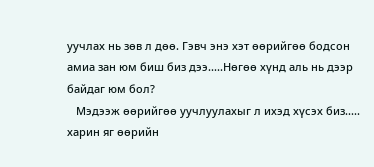уучлах нь зөв л дөө. Гэвч энэ хэт өөрийгөө бодсон амиа зан юм биш биз дээ.....Нөгөө хүнд аль нь дээр байдаг юм бол?
   Мэдээж өөрийгөө уучлуулахыг л ихэд хүсэх биз..... харин яг өөрийн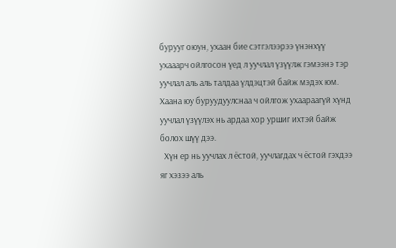бурууг оюун, ухаан бие сэтгэлээрээ үнэнхүү ухааарч ойлгосон үед л уучлал үзүүлж гэмээнэ тэр уучлал аль аль талдаа үлдэцтэй байж мэдэх юм. Хаана юу буруудуулснаа ч ойлгож ухаараагүй хүнд уучлал үзүүлэх нь ардаа хор уршиг ихтэй байж болох шүү дээ.
  Хүн ер нь уучлах л ёстой, уучлагдах ч ёстой гэхдээ яг хэзээ аль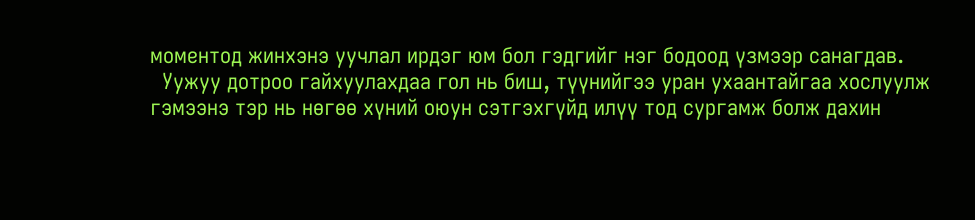моментод жинхэнэ уучлал ирдэг юм бол гэдгийг нэг бодоод үзмээр санагдав.
  Уужуу дотроо гайхуулахдаа гол нь биш, түүнийгээ уран ухаантайгаа хослуулж гэмээнэ тэр нь нөгөө хүний оюун сэтгэхгүйд илүү тод сургамж болж дахин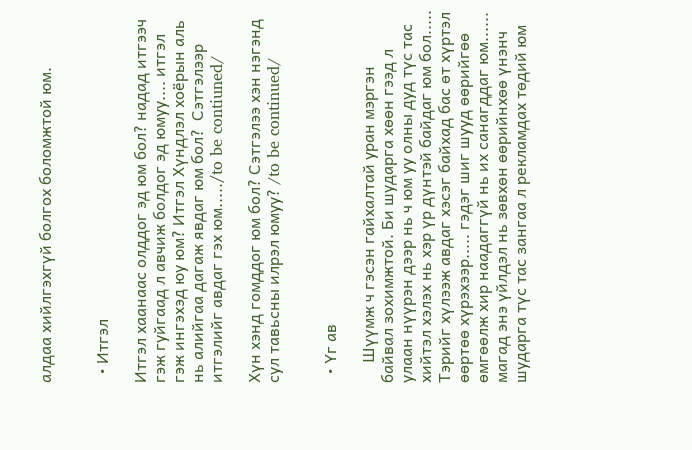алдаа хийлгэхгүй болгох боломжтой юм.


  • Итгэл

Итгэл хаанаас олддог эд юм бол? надад итгээч гэж гуйгаад л авчиж болдог эд юмуу.... итгэл гэж ингэхэд юу юм? Итгэл Хүндлэл хоёрын аль нь алийгаа дагаж явдаг юм бол?  Сэтгэлээр итгэлийг авдаг гэх юм...../to be contiuned/

Хүн хэнд гомддог юм бол? Сэтгэлээ хэн нэгэнд сул тавьсны илрэл юмуу? /to be continued/


  • Үг ав

     Шүүмж ч гэсэн гайхалтай уран мэргэн байвал зохимжтой. Би шударга хөөн гээд л улаан нүүрэн дээр нь ч юм уу олны дуд түс тас хийтэл хэлэх нь хэр үр дүнтэй байдаг юм бол..... Тэрийг хүлээж авдаг хэсэг байхад бас өт хүртэл өөртөө хүрэхээр..... гэдэг шиг шууд өөрийгөө өмгөөлж хир наадаггүй нь их санагддаг юм...... магад энэ үйлдэл нь зөвхөн өөрийнхөө үнэнч шударга түс тас зангаа л рекламдах төдий юм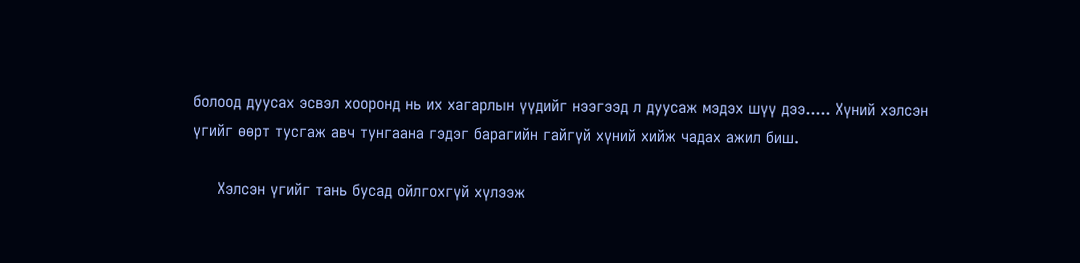болоод дуусах эсвэл хооронд нь их хагарлын үүдийг нээгээд л дуусаж мэдэх шүү дээ..... Хүний хэлсэн үгийг өөрт тусгаж авч тунгаана гэдэг барагийн гайгүй хүний хийж чадах ажил биш.

     Хэлсэн үгийг тань бусад ойлгохгүй хүлээж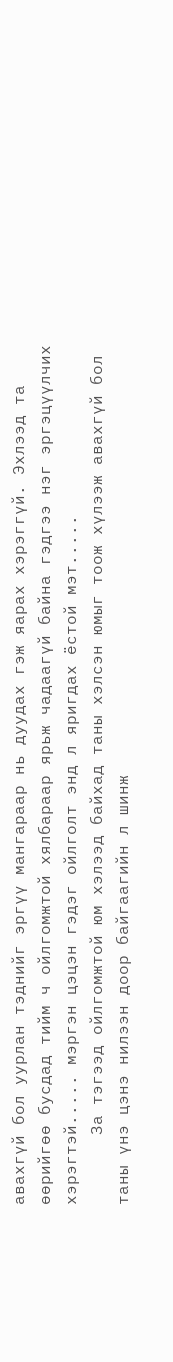авахгүй бол уурлан тэднийг эргүү мангараар нь дуудах гэж яарах хэрэггүй. Эхлээд та өөрийгөө бусдад тийм ч ойлгомжтой хялбараар ярьж чадаагүй байна гэдгээ нэг эргэцүүлчих хэрэгтэй..... мэргэн цэцэн гэдэг ойлголт энд л яригдах ёстой мэт.....
       За тэгээд ойлгомжтой юм хэлээд байхад таны хэлсэн юмыг тоож хүлээж авахгүй бол таны үнэ цэнэ нилээн доор байгаагийн л шинж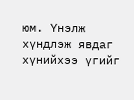юм. Үнэлж хүндлэж явдаг хүнийхээ үгийг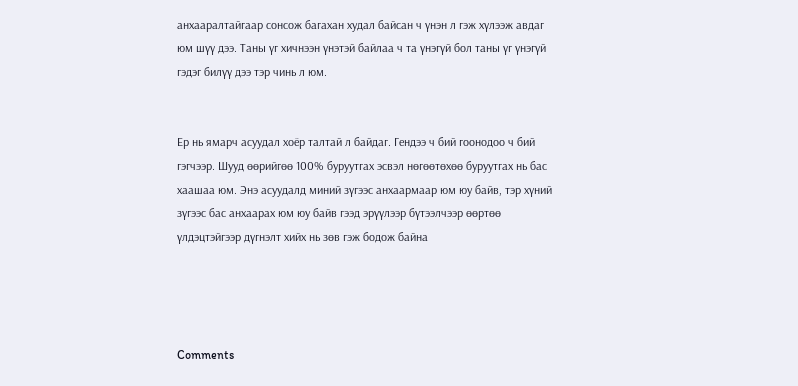анхааралтайгаар сонсож багахан худал байсан ч үнэн л гэж хүлээж авдаг юм шүү дээ. Таны үг хичнээн үнэтэй байлаа ч та үнэгүй бол таны үг үнэгүй гэдэг билүү дээ тэр чинь л юм.


Ер нь ямарч асуудал хоёр талтай л байдаг. Гендээ ч бий гоонодоо ч бий гэгчээр. Шууд өөрийгөө 100% буруутгах эсвэл нөгөөтөхөө буруутгах нь бас хаашаа юм. Энэ асуудалд миний зүгээс анхаармаар юм юу байв, тэр хүний зүгээс бас анхаарах юм юу байв гээд эрүүлээр бүтээлчээр өөртөө үлдэцтэйгээр дүгнэлт хийх нь зөв гэж бодож байна




Comments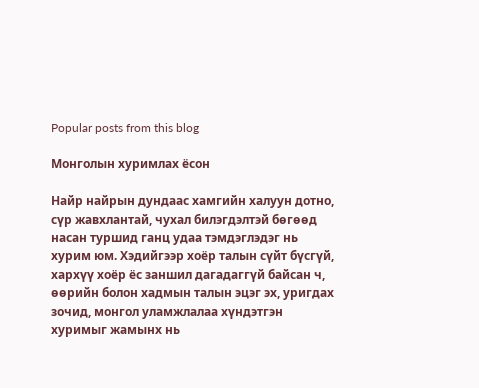Popular posts from this blog

Монголын хуримлах ёсон

Найр найрын дундаас хамгийн халуун дотно, сүр жавхлантай, чухал билэгдэлтэй бөгөөд насан туршид ганц удаа тэмдэглэдэг нь хурим юм. Хэдийгээр хоёр талын сүйт бүсгүй, хархүү хоёр ёс заншил дагадаггүй байсан ч, өөрийн болон хадмын талын эцэг эх, уригдах зочид, монгол уламжлалаа хүндэтгэн хуримыг жамынх нь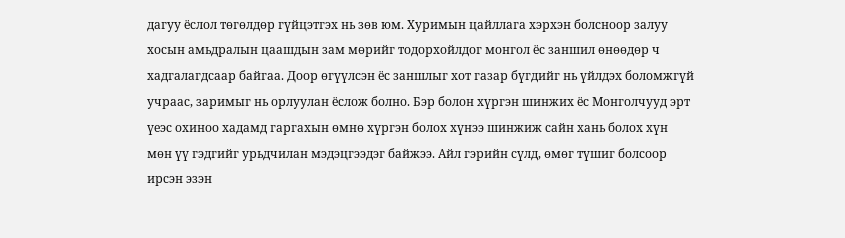дагуу ёслол төгөлдөр гүйцэтгэх нь зөв юм. Хуримын цайллага хэрхэн болсноор залуу хосын амьдралын цаашдын зам мөрийг тодорхойлдог монгол ёс заншил өнөөдөр ч хадгалагдсаар байгаа. Доор өгүүлсэн ёс заншлыг хот газар бүгдийг нь үйлдэх боломжгүй учраас, заримыг нь орлуулан ёслож болно. Бэр болон хүргэн шинжих ёс Монголчууд эрт үеэс охиноо хадамд гаргахын өмнө хүргэн болох хүнээ шинжиж сайн хань болох хүн мөн үү гэдгийг урьдчилан мэдэцгээдэг байжээ. Айл гэрийн сүлд, өмөг түшиг болсоор ирсэн эзэн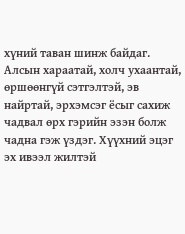хүний таван шинж байдаг. Алсын хараатай, холч ухаантай, өршөөнгүй сэтгэлтэй, эв найртай, эрхэмсэг ёсыг сахиж чадвал өрх гэрийн эзэн болж чадна гэж үздэг. Хүүхний эцэг эх ивээл жилтэй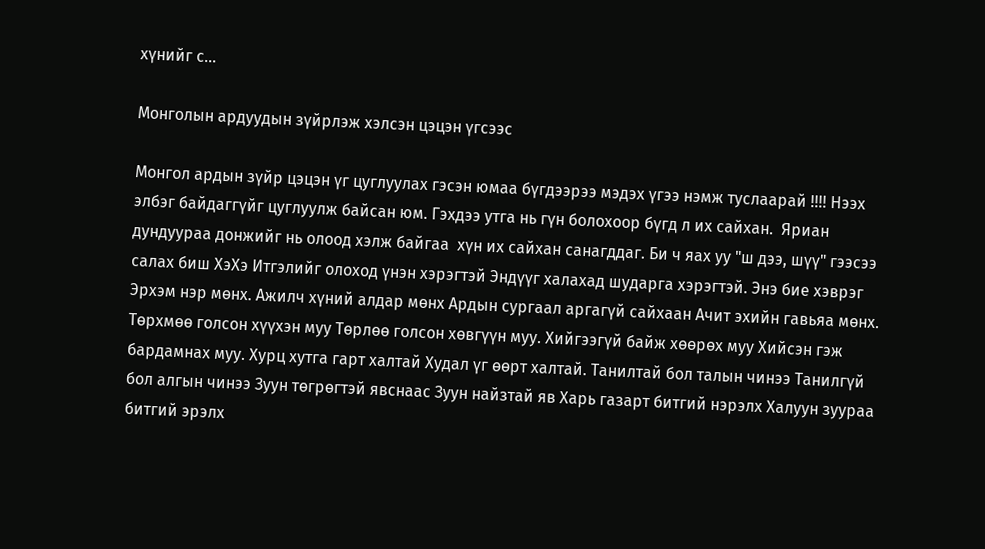хүнийг с...

Монголын ардуудын зүйрлэж хэлсэн цэцэн үгсээс

Монгол ардын зүйр цэцэн үг цуглуулах гэсэн юмаа бүгдээрээ мэдэх үгээ нэмж туслаарай !!!! Нээх элбэг байдаггүйг цуглуулж байсан юм. Гэхдээ утга нь гүн болохоор бүгд л их сайхан.  Яриан дундуураа донжийг нь олоод хэлж байгаа  хүн их сайхан санагддаг. Би ч яах уу "ш дээ, шүү" гээсээ салах биш ХэХэ Итгэлийг олоход үнэн хэрэгтэй Эндүүг халахад шударга хэрэгтэй. Энэ бие хэврэг Эрхэм нэр мөнх. Ажилч хүний алдар мөнх Ардын сургаал аргагүй сайхаан Ачит эхийн гавьяа мөнх.  Төрхмөө голсон хүүхэн муу Төрлөө голсон хөвгүүн муу. Хийгээгүй байж хөөрөх муу Хийсэн гэж бардамнах муу. Хурц хутга гарт халтай Худал үг өөрт халтай. Танилтай бол талын чинээ Танилгүй бол алгын чинээ Зуун төгрөгтэй явснаас Зуун найзтай яв Харь газарт битгий нэрэлх Халуун зуураа битгий эрэлх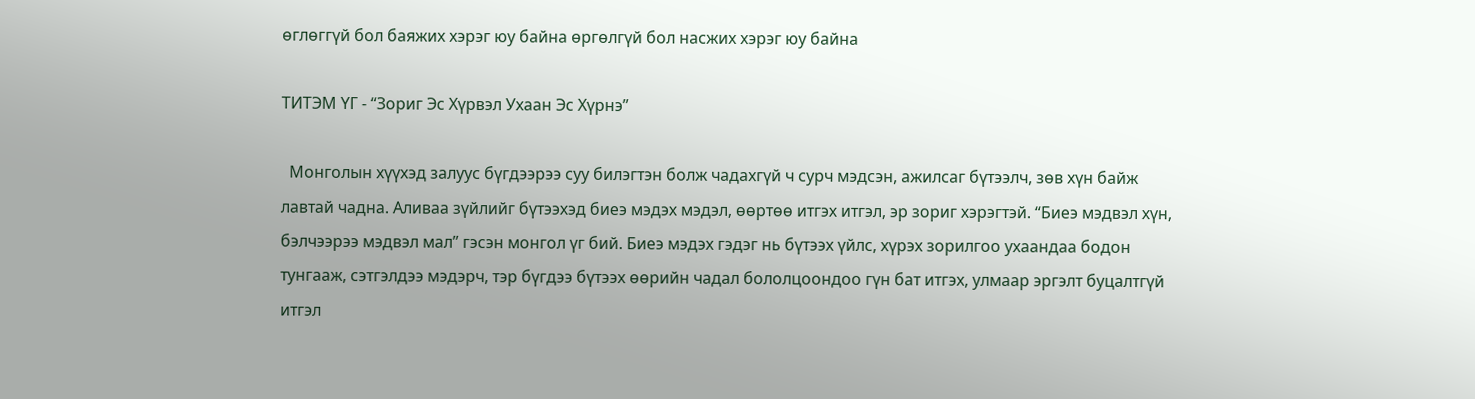өглөггүй бол баяжих хэрэг юу байна өргөлгүй бол насжих хэрэг юу байна

ТИТЭМ ҮГ - “Зориг Эс Хүрвэл Ухаан Эс Хүрнэ”

  Монголын хүүхэд залуус бүгдээрээ суу билэгтэн болж чадахгүй ч сурч мэдсэн, ажилсаг бүтээлч, зөв хүн байж лавтай чадна. Аливаа зүйлийг бүтээхэд биеэ мэдэх мэдэл, өөртөө итгэх итгэл, эр зориг хэрэгтэй. “Биеэ мэдвэл хүн, бэлчээрээ мэдвэл мал” гэсэн монгол үг бий. Биеэ мэдэх гэдэг нь бүтээх үйлс, хүрэх зорилгоо ухаандаа бодон тунгааж, сэтгэлдээ мэдэрч, тэр бүгдээ бүтээх өөрийн чадал бололцоондоо гүн бат итгэх, улмаар эргэлт буцалтгүй итгэл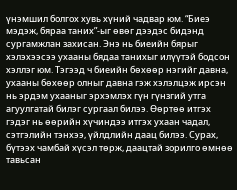үнэмшил болгох хувь хүний чадвар юм. “Биеэ мэдэж, бяраа таних”-ыг өвөг дээдэс бидэнд сургамжлан захисан. Энэ нь биеийн бярыг хэлэхээсээ ухааны бядаа танихыг илүүтэй бодсон хэллэг юм. Тэгээд ч биеийн бөхөөр нэгийг давна, ухааны бөхөөр олныг давна гэж хэлэлцэж ирсэн нь эрдэм ухааныг эрхэмлэх гүн гүнзгий утга агуулгатай билэг сургаал билээ. Өөртөө итгэх гэдэг нь өөрийн хүчиндээ итгэх ухаан чадал, сэтгэлийн тэнхээ, үйлдлийн даац билээ. Сурах, бүтээх чамбай хүсэл төрж, даацтай зорилго өмнөө тавьсан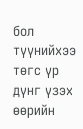бол түүнийхээ төгс үр дүнг үзэх өөрийн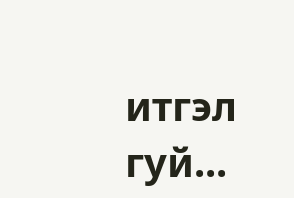итгэл гуй...